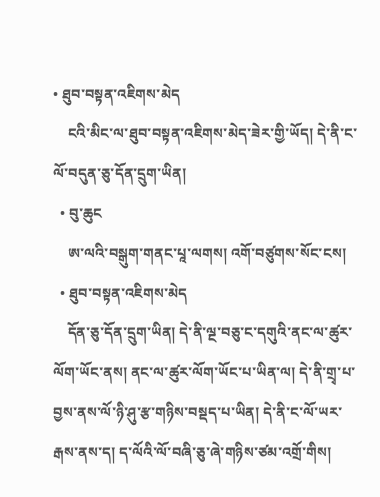• ཐུབ་བསྟན་འཇིགས་མེད
    ངའི་མིང་ལ་ཐུབ་བསྟན་འཇིགས་མེད་ཟེར་གྱི་ཡོད། དེ་ནི་ང་ལོ་བདུན་ཅུ་དོན་དྲུག་ཡིན།
  • བུ་ཆུང
    ཨ་ལའི་བསྒུག་གནང་པཱ་ལགས། འགོ་བཙུགས་སོང་ངས།
  • ཐུབ་བསྟན་འཇིགས་མེད
    དོན་ཅུ་དོན་དྲུག་ཡིན། དེ་ནི་ལྔ་བཅུ་ང་དགུའི་ནང་ལ་ཚུར་ལོག་ཡོང་ནས། ནང་ལ་ཚུར་ལོག་ཡོང་པ་ཡིན་ལ། དེ་ནི་གྲྭ་པ་བྱས་ནས་ལོ་ཉི་ཤུ་རྩ་གཉིས་བསྡད་པ་ཡིན། དེ་ནི་ང་ལོ་ཡར་རྒས་ནས་ད། ད་ལོའི་ལོ་བཞི་ཅུ་ཞེ་གཉིས་ཙམ་འགྲོ་གིས།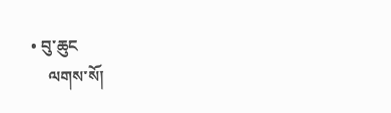• བུ་ཆུང
    ལགས་སོ།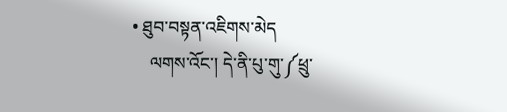• ཐུབ་བསྟན་འཇིགས་མེད
    ལགས་འོང་། དེ་ནི་པུ་གུ་༼ཕྲུ་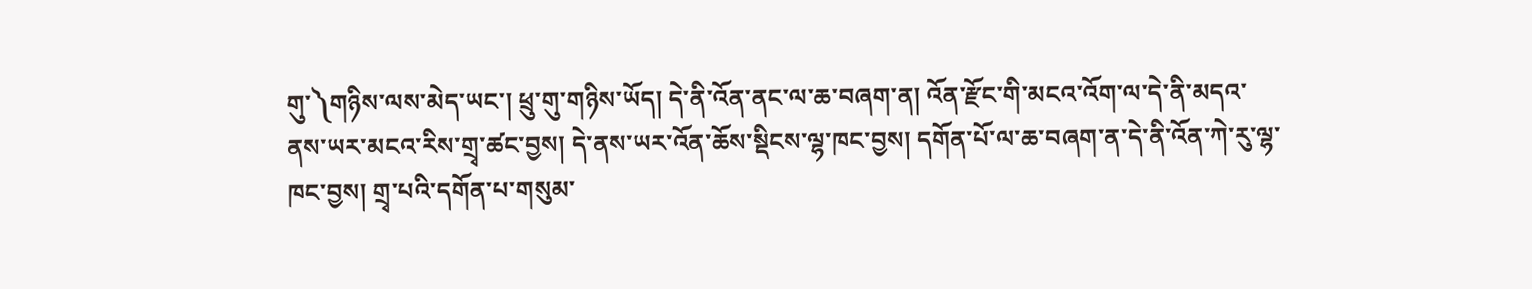གུ་༽གཉིས་ལས་མེད་ཡང་། ཕྲུ་གུ་གཉིས་ཡོད། དེ་ནི་འོན་ནང་ལ་ཆ་བཞག་ན། འོན་རྫོང་གི་མངའ་འོག་ལ་དེ་ནི་མདའ་ནས་ཡར་མངའ་རིས་གྲྭ་ཚང་བྱས། དེ་ནས་ཡར་འོན་ཆོས་སྡིངས་ལྷ་ཁང་བྱས། དགོན་པོ་ལ་ཆ་བཞག་ན་དེ་ནི་འོན་ཀེ་རུ་ལྷ་ཁང་བྱས། གྲྭ་པའི་དགོན་པ་གསུམ་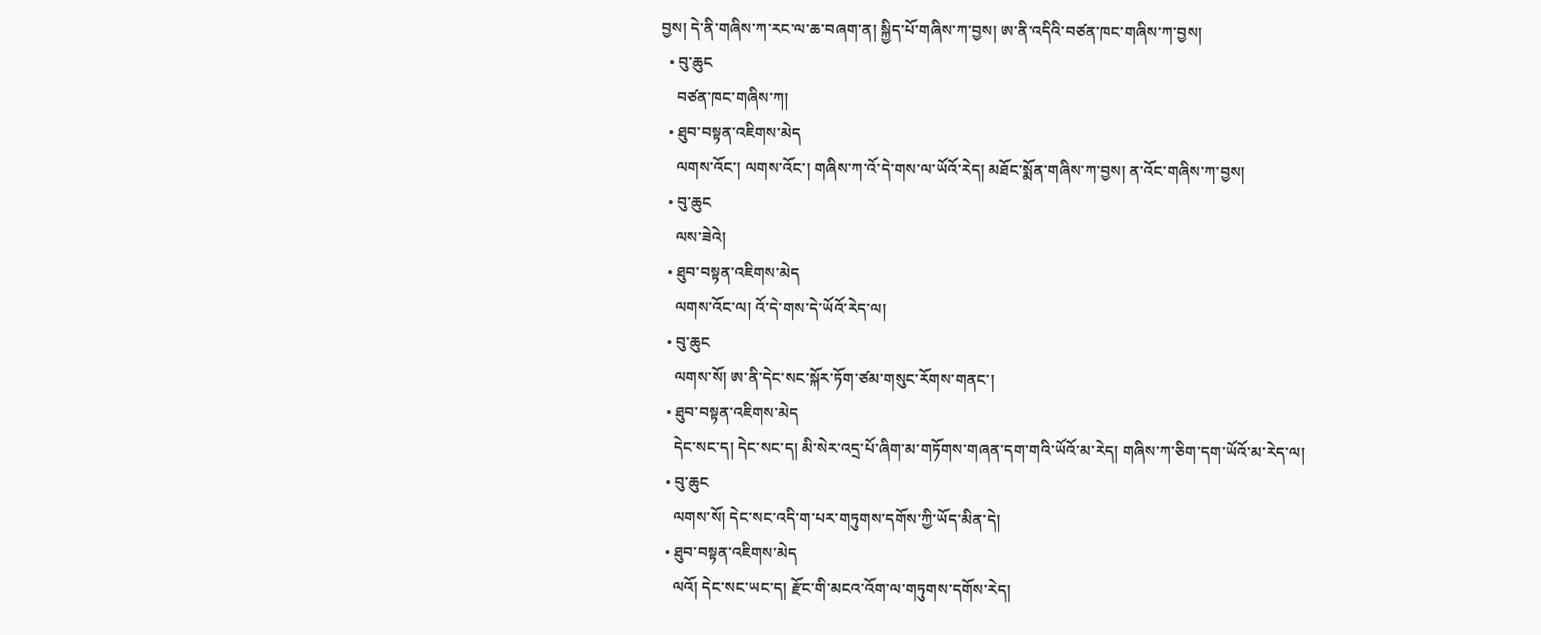བྱས། དེ་ནི་གཞིས་ཀ་རང་ལ་ཆ་བཞག་ན། སྐྱིད་པོ་གཞིས་ཀ་བྱས། ཨ་ནི་འདིའི་བཙན་ཁང་གཞིས་ཀ་བྱས།
  • བུ་ཆུང
    བཙན་ཁང་གཞིས་ཀ།
  • ཐུབ་བསྟན་འཇིགས་མེད
    ལགས་འོང་། ལགས་འོང་། གཞིས་ཀ་འོ་དེ་གས་ལ་ཡོའོ་རེད། མཐོང་སྨོན་གཞིས་ཀ་བྱས། ན་འོང་གཞིས་ཀ་བྱས།
  • བུ་ཆུང
    ལས་ཟེའེ།
  • ཐུབ་བསྟན་འཇིགས་མེད
    ལགས་འོང་ལ། འོ་དེ་གས་དེ་ཡོའོ་རེད་ལ།
  • བུ་ཆུང
    ལགས་སོ། ཨ་ནི་དེང་སང་སྐོར་ཏོག་ཙམ་གསུང་རོགས་གནང་།
  • ཐུབ་བསྟན་འཇིགས་མེད
    དེང་སང་ད། དེང་སང་ད། མི་སེར་འདྲ་པོ་ཞིག་མ་གཏོགས་གཞན་དག་གའི་ཡོའོ་མ་རེད། གཞིས་ཀ་ཅིག་དག་ཡོའོ་མ་རེད་ལ།
  • བུ་ཆུང
    ལགས་སོ། དེང་སང་འདི་ག་པར་གཏུགས་དགོས་ཀྱི་ཡོད་མིན་དེ།
  • ཐུབ་བསྟན་འཇིགས་མེད
    ལའོ། དེང་སང་ཡང་ད། རྫོང་གི་མངའ་འོག་ལ་གཏུགས་དགོས་རེད།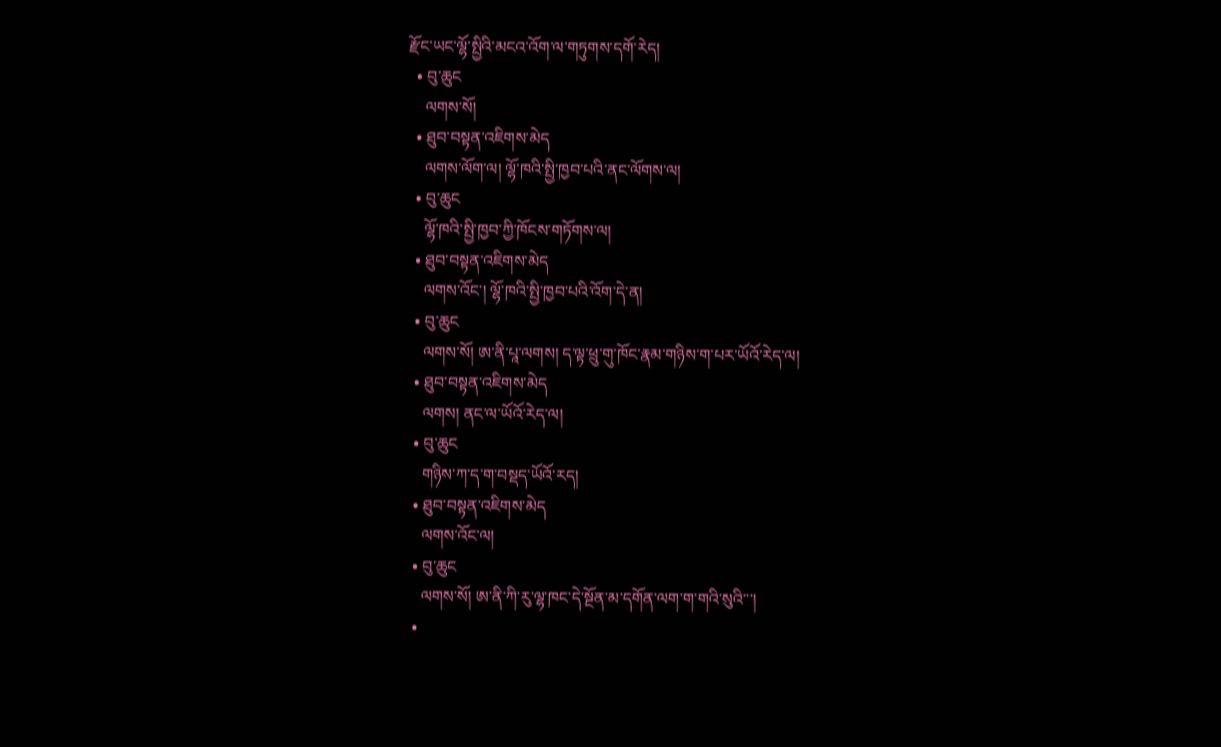རྫོང་ཡང་ལྷོ་སྤྱིའི་མངའ་འོག་ལ་གཏུགས་དགོ་རེད།
  • བུ་ཆུང
    ལགས་སོ།
  • ཐུབ་བསྟན་འཇིགས་མེད
    ལགས་ལོག་ལ། ལྷོ་ཁའི་སྤྱི་ཁྱབ་པའི་ནང་ལོགས་ལ།
  • བུ་ཆུང
    ལྷོ་ཁའི་སྤྱི་ཁྱབ་ཀྱི་ཁོངས་གཏོགས་ལ།
  • ཐུབ་བསྟན་འཇིགས་མེད
    ལགས་འོང་། ལྷོ་ཁའི་སྤྱི་ཁྱབ་པའི་འོག་དེ་ན།
  • བུ་ཆུང
    ལགས་སོ། ཨ་ནི་པཱ་ལགས། ད་ལྟ་ཕྲུ་གུ་ཁོང་རྣམ་གཉིས་ག་པར་ཡོའོ་རེད་ལ།
  • ཐུབ་བསྟན་འཇིགས་མེད
    ལགས། ནང་ལ་ཡོའོ་རེད་ལ།
  • བུ་ཆུང
    གཉིས་ཀ་ད་ག་བསྡད་ཡོའོ་རད།
  • ཐུབ་བསྟན་འཇིགས་མེད
    ལགས་འོང་ལ།
  • བུ་ཆུང
    ལགས་སོ། ཨ་ནི་ཀི་རུ་ལྷ་ཁང་དེ་སྔོན་མ་དགོན་ལག་ག་གའི་སུའི་་་།
  •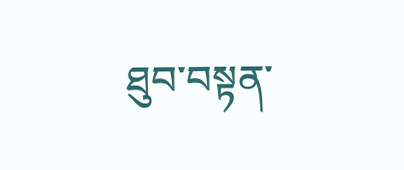ཐུབ་བསྟན་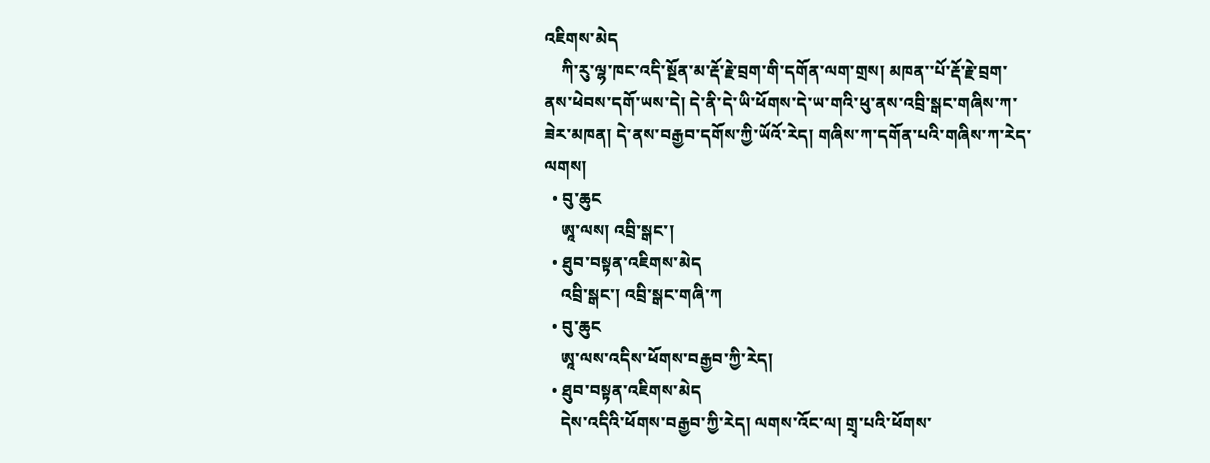འཇིགས་མེད
    ཀི་རུ་ལྷ་ཁང་འདི་སྔོན་མ་རྡོ་རྗེ་བྲག་གི་དགོན་ལག་གྲས། མཁན་་པོ་རྡོ་རྗེ་བྲག་ནས་ཕེབས་དགོ་ཡས་དེ། དེ་ནི་དེ་ཡི་ཕོགས་དེ་ཡ་གའི་ཕུ་ནས་འབྲི་སྒང་གཞིས་ཀ་ཟེར་མཁན། དེ་ནས་བརྒྱབ་དགོས་ཀྱི་ཡོའོ་རེད། གཞིས་ཀ་དགོན་པའི་གཞིས་ཀ་རེད་ལགས།
  • བུ་ཆུང
    ཨཱ་ལས། འབྲི་སྒང་།
  • ཐུབ་བསྟན་འཇིགས་མེད
    འབྲི་སྒང་། འབྲི་སྒང་གཞི་ཀ
  • བུ་ཆུང
    ཨཱ་ལས་འདིས་ཕོགས་བརྒྱབ་ཀྱི་རེད།
  • ཐུབ་བསྟན་འཇིགས་མེད
    དེས་འདིའི་ཕོགས་བརྒྱབ་ཀྱི་རེད། ལགས་འོང་ལ། གྲྭ་པའི་ཕོགས་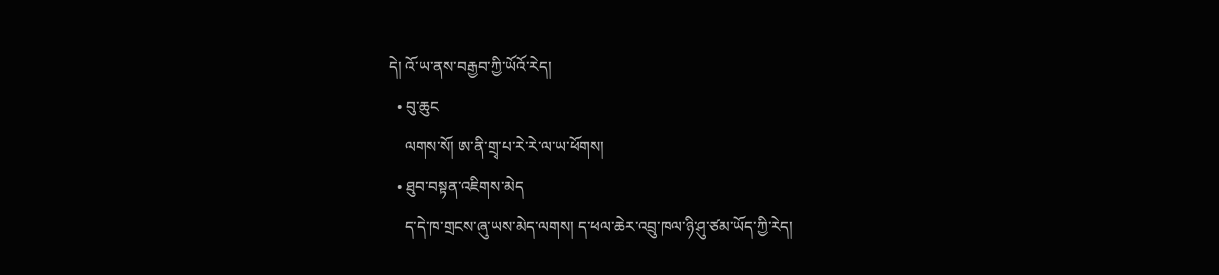དེ། འོ་ཡ་ནས་བརྒྱབ་ཀྱི་ཡོའོ་རེད།
  • བུ་ཆུང
    ལགས་སོ། ཨ་ནི་གྲྭ་པ་རེ་རེ་ལ་ཡ་ཕོགས།
  • ཐུབ་བསྟན་འཇིགས་མེད
    ད་དེ་ཁ་གྲངས་ཞུ་ཡས་མེད་ལགས། ད་ཕལ་ཆེར་འབྲུ་ཁལ་ཉི་ཤུ་ཙམ་ཡོད་ཀྱི་རེད།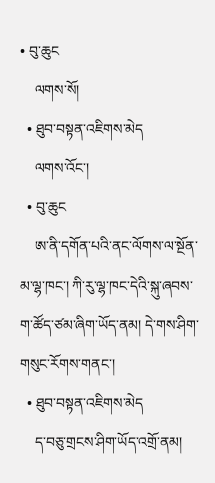• བུ་ཆུང
    ལགས་སོ།
  • ཐུབ་བསྟན་འཇིགས་མེད
    ལགས་འོང་།
  • བུ་ཆུང
    ཨ་ནི་དགོན་པའི་ནང་ལོགས་ལ་སྔོན་མ་ལྷ་ཁང་། ཀི་རུ་ལྷ་ཁང་དེའི་སྐུ་ཞབས་ག་ཚོད་ཙམ་ཞིག་ཡོད་ནམ། དེ་གས་ཤིག་གསུང་རོགས་གནང་།
  • ཐུབ་བསྟན་འཇིགས་མེད
    ད་བཅུ་གྲངས་ཤིག་ཡོད་འགྲོ་ནམ།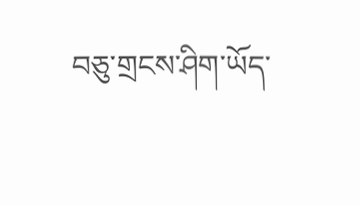བཅུ་གྲངས་ཤིག་ཡོད་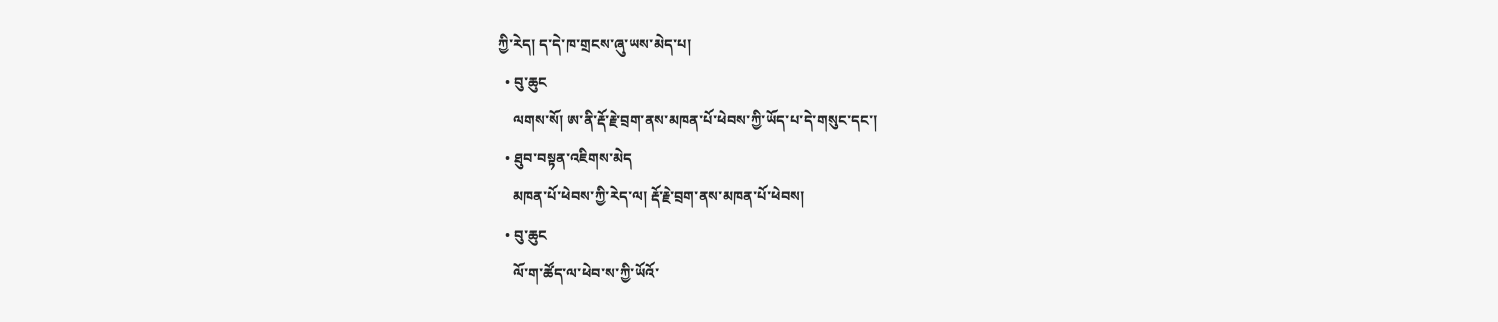ཀྱི་རེད། ད་དེ་ཁ་གྲངས་ཞུ་ཡས་མེད་པ།
  • བུ་ཆུང
    ལགས་སོ། ཨ་ནི་རྡོ་རྗེ་བྲག་ནས་མཁན་པོ་ཕེབས་ཀྱི་ཡོད་པ་དེ་གསུང་དང་།
  • ཐུབ་བསྟན་འཇིགས་མེད
    མཁན་པོ་ཕེབས་ཀྱི་རེད་ལ། རྡོ་རྗེ་བྲག་ནས་མཁན་པོ་ཕེབས།
  • བུ་ཆུང
    ལོ་ག་ཚོད་ལ་ཕེབ་ས་ཀྱི་ཡོའོ་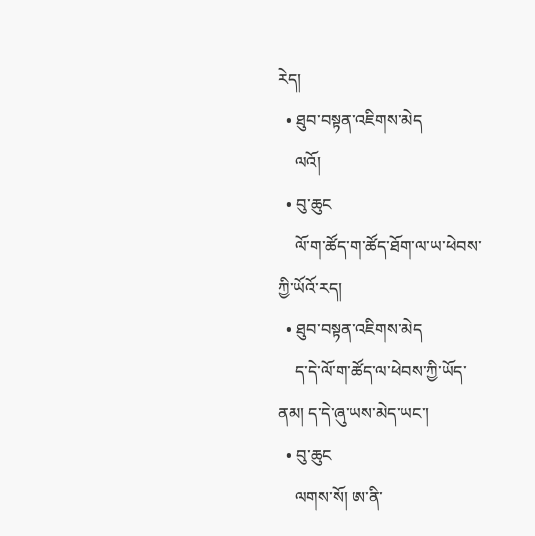རེད།
  • ཐུབ་བསྟན་འཇིགས་མེད
    ལའོ།
  • བུ་ཆུང
    ལོ་ག་ཚོད་ག་ཚོད་ཐོག་ལ་ཡ་ཕེབས་ཀྱི་ཡོའོ་རད།
  • ཐུབ་བསྟན་འཇིགས་མེད
    ད་དེ་ལོ་ག་ཚོད་ལ་ཕེབས་ཀྱི་ཡོད་ནམ། ད་དེ་ཞུ་ཡས་མེད་ཡང་།
  • བུ་ཆུང
    ལགས་སོ། ཨ་ནི་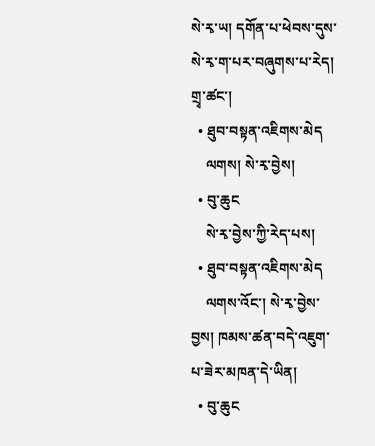སེ་རྭ་ཡ། དགོན་པ་ཕེབས་དུས་སེ་རྭ་ག་པར་བཞུགས་པ་རེད། གྲྭ་ཚང་།
  • ཐུབ་བསྟན་འཇིགས་མེད
    ལགས། སེ་རྭ་བྱེས།
  • བུ་ཆུང
    སེ་རྭ་བྱེས་ཀྱི་རེད་པས།
  • ཐུབ་བསྟན་འཇིགས་མེད
    ལགས་འོང་། སེ་རྭ་བྱེས་བྱས། ཁམས་ཚན་བདེ་འཇུག་པ་ཟེར་མཁན་དེ་ཡིན།
  • བུ་ཆུང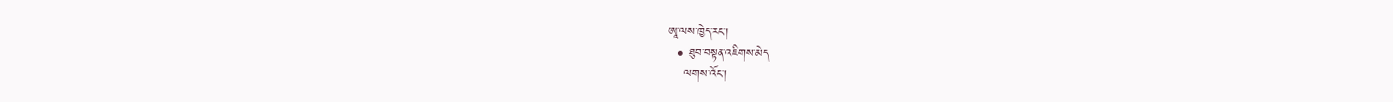ཨཱ་ལས་ཁྱེད་རང་།
  • ཐུབ་བསྟན་འཇིགས་མེད
    ལགས་འོང་།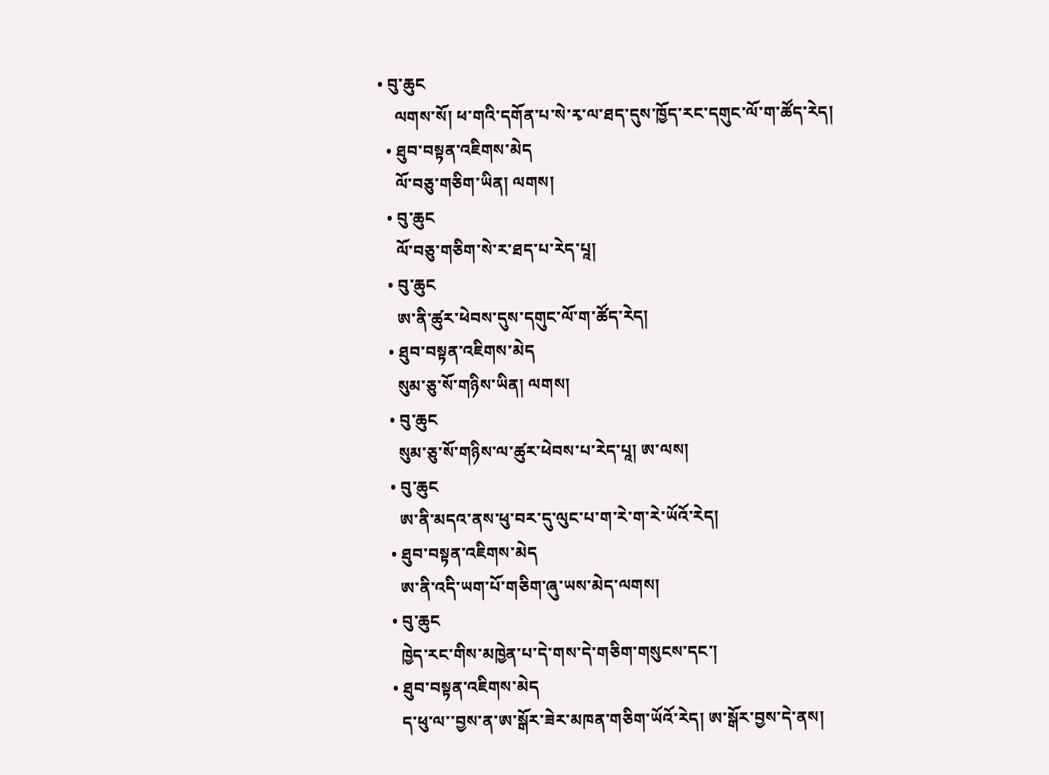• བུ་ཆུང
    ལགས་སོ། ཕ་གའི་དགོན་པ་སེ་རྭ་ལ་ཐད་དུས་ཁྱོད་རང་དགུང་ལོ་ག་ཚོད་རེད།
  • ཐུབ་བསྟན་འཇིགས་མེད
    ལོ་བཅུ་གཅིག་ཡིན། ལགས།
  • བུ་ཆུང
    ལོ་བཅུ་གཅིག་སེ་ར་ཐད་པ་རེད་པཱ།
  • བུ་ཆུང
    ཨ་ནི་ཚུར་ཕེབས་དུས་དགུང་ལོ་ག་ཚོད་རེད།
  • ཐུབ་བསྟན་འཇིགས་མེད
    སུམ་ཅུ་སོ་གཉིས་ཡིན། ལགས།
  • བུ་ཆུང
    སུམ་ཅུ་སོ་གཉིས་ལ་ཚུར་ཕེབས་པ་རེད་པཱ། ཨ་ལས།
  • བུ་ཆུང
    ཨ་ནི་མདའ་ནས་ཕུ་བར་དུ་ལུང་པ་ག་རེ་ག་རེ་ཡོའོ་རེད།
  • ཐུབ་བསྟན་འཇིགས་མེད
    ཨ་ནི་འདི་ཡག་པོ་གཅིག་ཞུ་ཡས་མེད་ལགས།
  • བུ་ཆུང
    ཁྱེད་རང་གིས་མཁྱེན་པ་དེ་གས་དེ་གཅིག་གསུངས་དང་།
  • ཐུབ་བསྟན་འཇིགས་མེད
    ད་ཕུ་ལ་་བྱས་ན་ཨ་སྒོར་ཟེར་མཁན་གཅིག་ཡོའོ་རེད། ཨ་སྒོར་བྱས་དེ་ནས།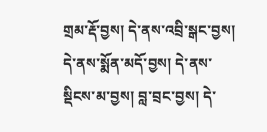གྲམ་རྡོ་བྱས། དེ་ནས་འབྲི་སྒང་བྱས། དེ་ནས་སྨོན་མདོ་བྱས། དེ་ནས་སྡིངས་མ་བྱས། བླ་བྲང་བྱས། དེ་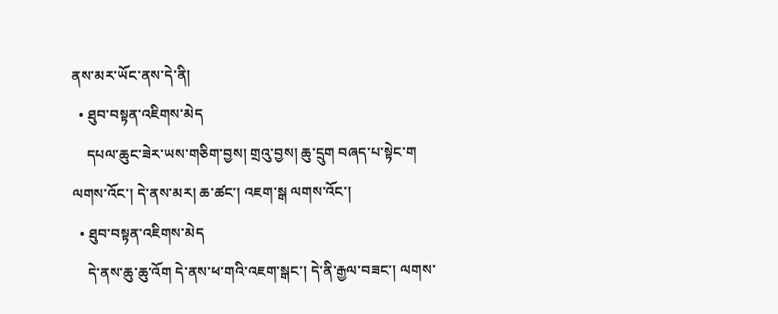ནས་མར་ཡོང་ནས་དེ་ནི།
  • ཐུབ་བསྟན་འཇིགས་མེད
    དཔལ་ཆུང་ཟེར་ཡས་གཅིག་བྱས། གྲའུ་བྱས། ཆུ་དྲུག བཞད་པ་སྟེང་ག ལགས་འོང་། དེ་ནས་མར། ཆ་ཚང་། འཇག་སྒ ལགས་འོང་།
  • ཐུབ་བསྟན་འཇིགས་མེད
    དེ་ནས་ཆུ་ཆུ་འོག དེ་ནས་ཕ་གའི་འཇག་སྒང་། དེ་ནི་རྒྱལ་བཟང་། ལགས་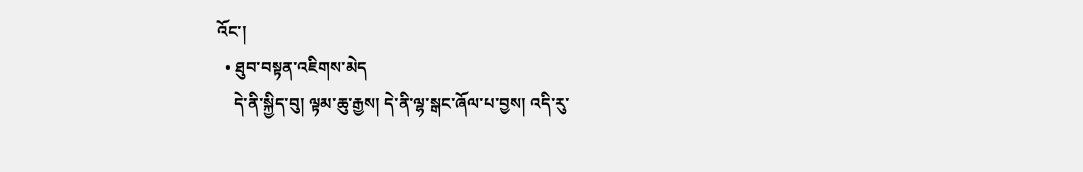འོང་།
  • ཐུབ་བསྟན་འཇིགས་མེད
    དེ་ནི་སྐྱིད་བུ། ལྟམ་ཆུ་རྒྱས། དེ་ནི་ལྷ་སྒང་ཞོལ་པ་བྱས། འདི་རུ་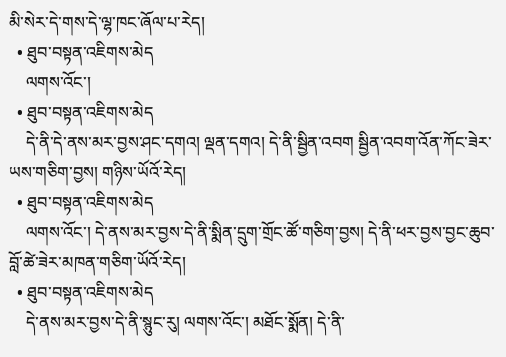མི་སེར་དེ་གས་དེ་ལྷ་ཁང་ཞོལ་པ་རེད།
  • ཐུབ་བསྟན་འཇིགས་མེད
    ལགས་འོང་།
  • ཐུབ་བསྟན་འཇིགས་མེད
    དེ་ནི་དེ་ནས་མར་བྱས་ཤང་དགའ། ལྡན་དགའ། དེ་ནི་སྦྱིན་འབག སྦྱིན་འབག་འོན་ཀོང་ཟེར་ཡས་གཅིག་བྱས། གཉིས་ཡོའོ་རེད།
  • ཐུབ་བསྟན་འཇིགས་མེད
    ལགས་འོང་། དེ་ནས་མར་བྱས་དེ་ནི་སྨིན་དྲུག་གྲོང་ཚོ་གཅིག་བྱས། དེ་ནི་ཕར་བྱས་བྱང་ཆུབ་བློ་ཚེ་ཟེར་མཁན་གཅིག་ཡོའོ་རེད།
  • ཐུབ་བསྟན་འཇིགས་མེད
    དེ་ནས་མར་བྱས་དེ་ནི་སྙུང་རུ། ལགས་འོང་། མཐོང་སྨོན། དེ་ནི་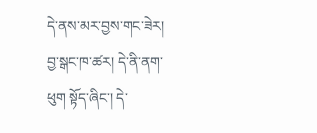དེ་ནས་མར་བྱས་གང་ཟེར། བྱ་སྒང་ཁ་ཚར། དེ་ནི་ནག་ཕུག སྟོད་ཞིང་། དེ་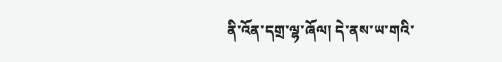ནི་འོན་དགྲ་ལྷ་ཞོལ། དེ་ནས་ཡ་གའི་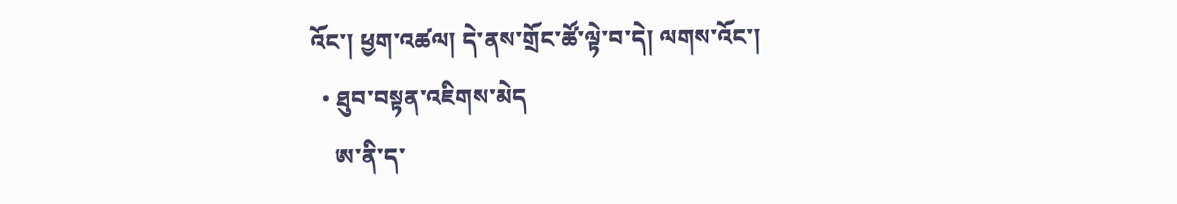འོང་། ཕྱག་འཚལ། དེ་ནས་གྲོང་ཚོ་ལྟེ་བ་དེ། ལགས་འོང་།
  • ཐུབ་བསྟན་འཇིགས་མེད
    ཨ་ནི་ད་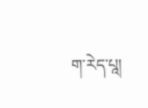ག་རེད་པཱ།